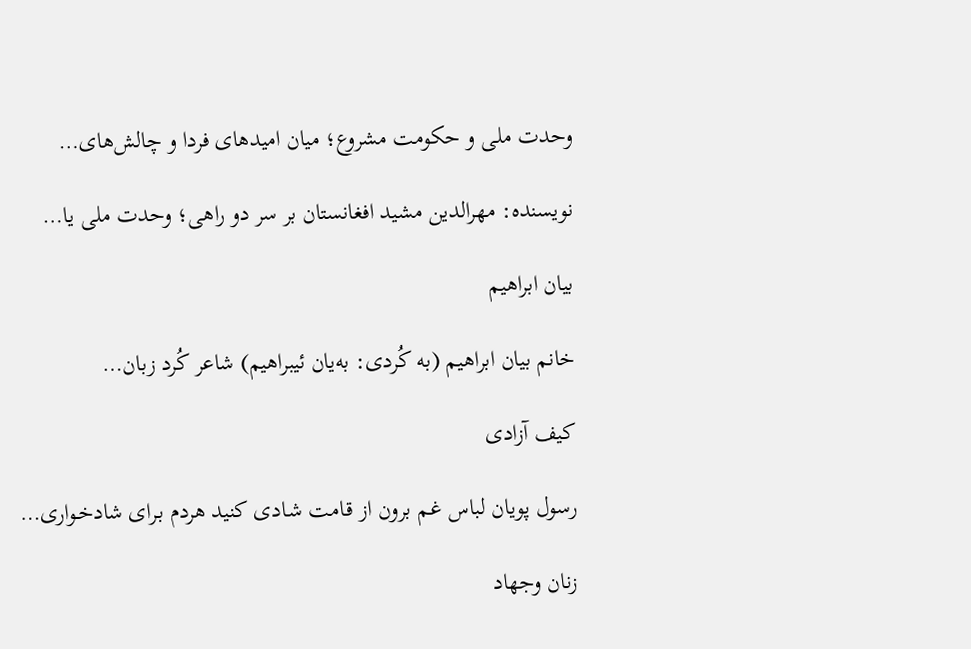وحدت ملی و حکومت مشروع؛ میان امیدهای فردا و چالش‌های…

نویسنده: مهرالدین مشید افغانستان بر سر دو راهی؛ وحدت ملی یا…

بیان ابراهیم

خانم بیان ابراهیم (به کُردی: بەیان ئیبراهیم) شاعر کُرد زبان…

کیف آزادی

رسول پویان لباس غـم برون از قـامت شـادی کنید هردم بـرای شادخـواری…

زنان وجهاد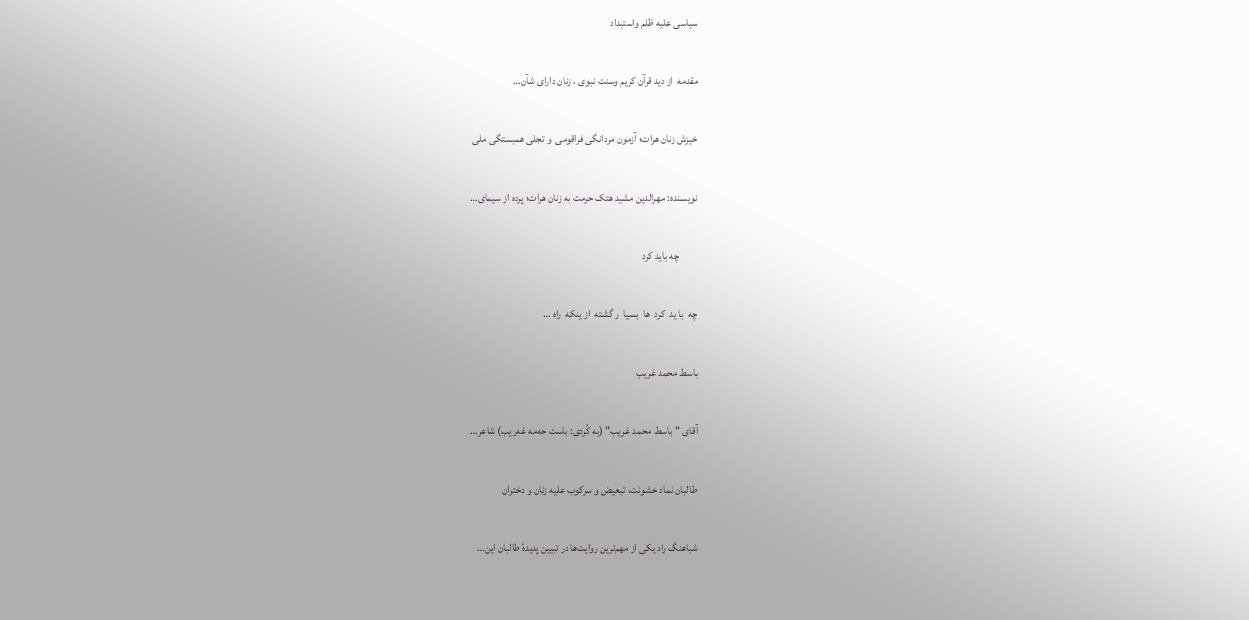سیاسی علیه ظلم واستبداد

مقدمه  از دید قرآن کریم وسنت نبوی ، زنان دارای شآن…

خیزش زنان هرات؛ آزمون مردانگی فراقومی  و تجلی همبستگی ملی

نویسنده: مهرالدین مشید هتک حرمت به زنان هرات؛ پرده از سیمای…

         چه باید کرد

چه  با ید  کرد  ها  بسیا  ر گشته  از ینکه  راه …

باسط محمد غریب

آقای "باسط محمد غریب" (به کُردی: باست حەمە غەریب) شاعر…

طالبان نماد خشونت، تبعیض و سرکوب علیه زنان و دختران

شباهنگ راد یکی از مهم‌ترین روایت‌ها در تبیین پدیدهٔ طالبان این…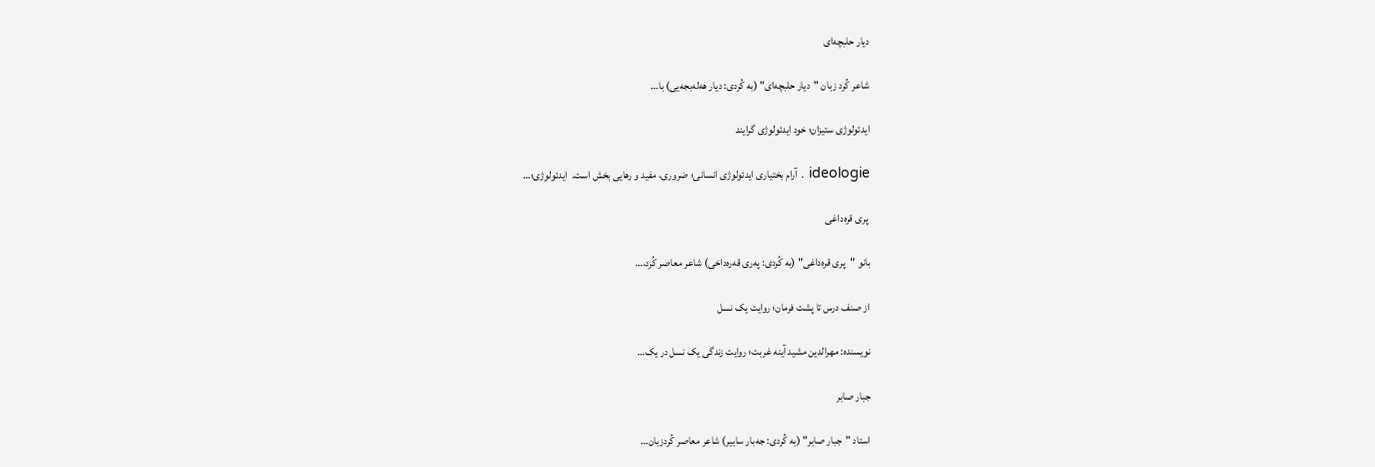دیار حلبچه‌ای

شاعر کُرد زبان "دیار حلبچه‌ای" (به کُردی: دیار هه‌له‌بجه‌یی) با…

ایدئولوژی ستیزان؛ خود ایدئولوژی گرایند

ideologie . آرام بختیاری ایدئولوژی انسانی؛ ضروری، مفید و رهایی بخش است.  ایدئولوژی؛…

 پری قره‌داغی

بانو "پری قره‌داغی" (به کُردی: پەری قەرەداخی) شاعر معاصر کُرد،…

از صنف درس تا پشت فرمان؛ روایت یک نسل

نویسنده: مهرالدین مشید آینه غربت؛ روایت زندگی یک نسل در یک…

جبار صابر

استاد "جبار صابر" (به کُردی: جەبار سابیر) شاعر معاصر کُردزبان…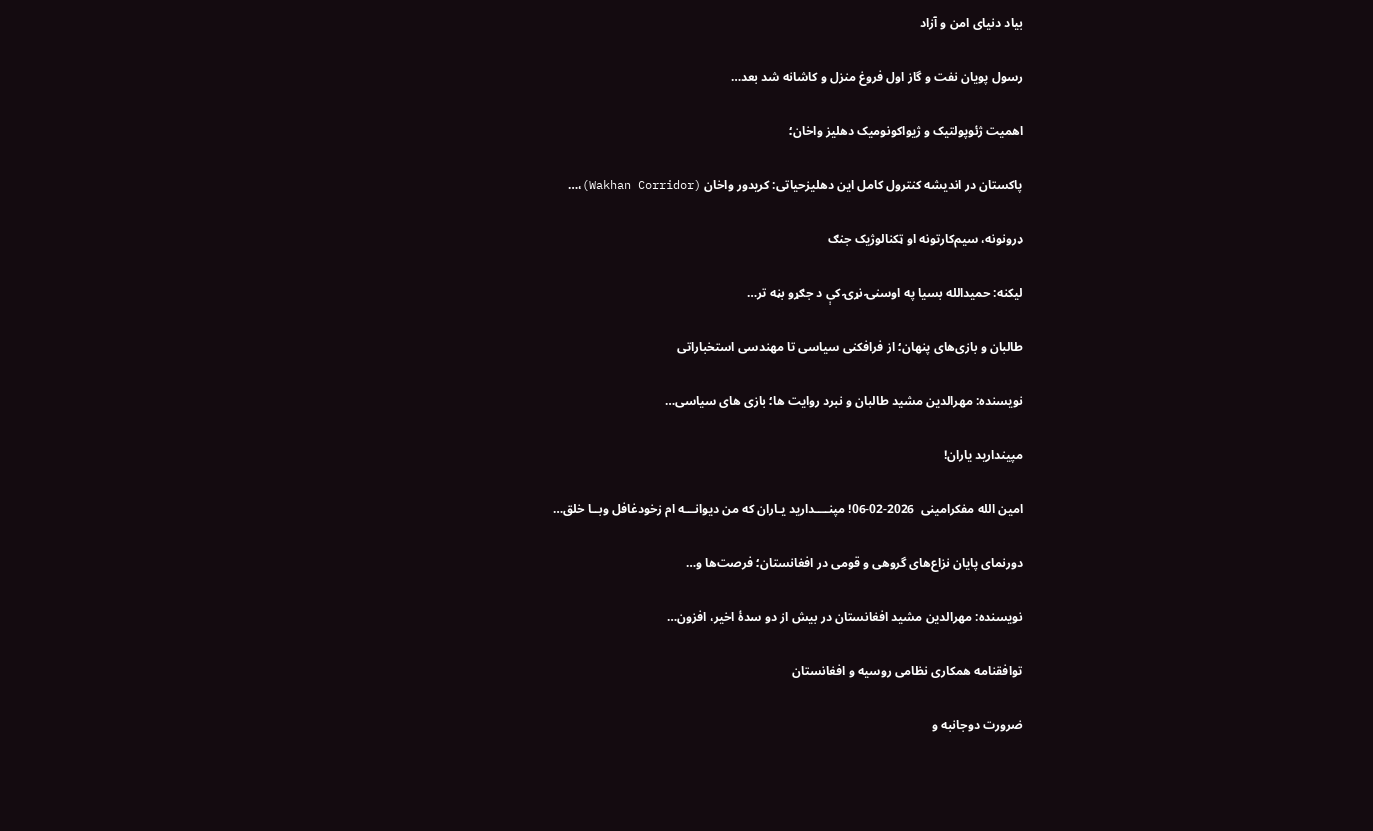بیاد دنیای امن و آزاد

رسول پویان نفت و گاز اول فروغ منزل و کاشانه شد بعد…

اهمیت ژئوپولتیک و ژیواکونومیک دهلیز واخان؛

پاکستان در اندیشه کنترول کامل این دهلیزحیاتی: کریدور واخان (Wakhan Corridor)،…

ډرونونه، سیم‌کارتونه او ټکنالوژیک جنګ

ليکنه: حميدالله بسيا په اوسنۍ نړۍ کې د جګړو بڼه تر…

طالبان و بازی‌های پنهان؛ از فرافکنی سیاسی تا مهندسی استخباراتی

نویسنده: مهرالدین مشید طالبان و نبرد روایت ها؛ بازی های سیاسی…

مپیندارید یاران!

امین الله مفکرامینی  2026-02-06! مپنــــدارید یـاران که من دیوانـــه ام زخودغافل وبــا خلق…

دورنمای پایان نزاع‌های گروهی و قومی در افغانستان؛ فرصت‌ها و…

نویسنده: مهرالدین مشید افغانستان در بیش از دو سدهٔ اخیر، افزون…

توافقنامه همکاری نظامی روسیه و افغانستان

ضرورت دوجانبه و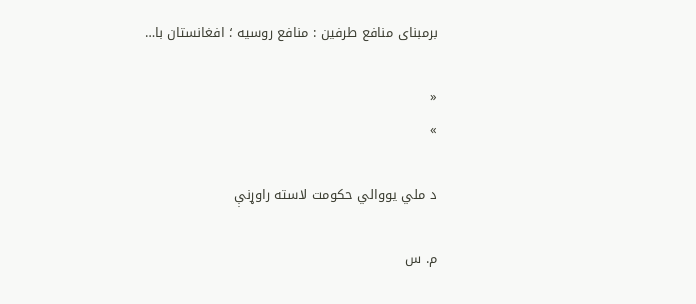برمبنای منافع طرفین : منافع روسیه ؛ افغانستان با…

«
»

د ملي یووالي حکومت لاسته راوړنې

م. س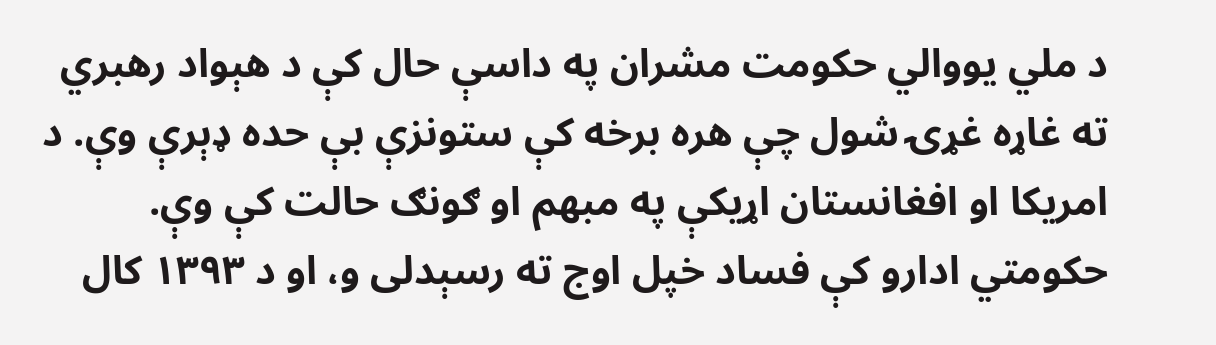د ملي یووالي حکومت مشران په داسې حال کې د هېواد رهبري ته غاړه غړۍ شول چې هره برخه کې ستونزې بې حده ډېرې وې. د امریکا او افغانستان اړیکې په مبهم او ګونګ حالت کې وې. حکومتي ادارو کې فساد خپل اوج ته رسېدلی و، او د ۱۳۹۳ کال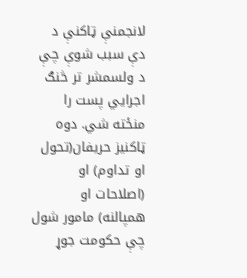لانجمنې ټاکنې د دې سبب شوې چې د ولسمشر تر څنګ اجرایي پست را منځته شي. دوه ټاکنیز حریفان(تحول او تداوم) او (اصلاحات او همپالنه) مامور شول چې حکومت جوړ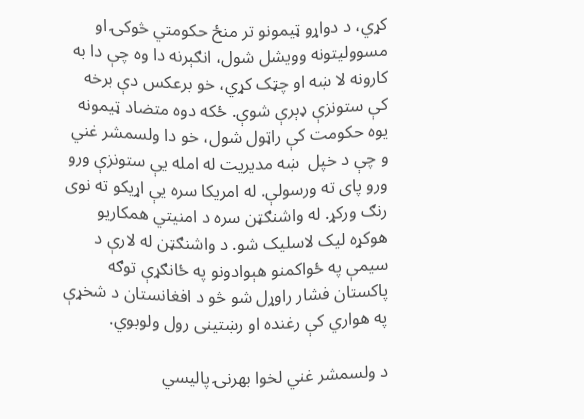کړي، د دواړو ټیمونو تر منځ حکومتي څوکۍ او مسوولیتونه وویشل شول، انګېرنه دا وه چې دا به کارونه لا ښه او چټک کړي، خو برعکس دې برخه کې ستونزې ډېرې شوې. ځکه دوه متضاد ټیمونه یوه حکومت کې راټول شول، خو دا ولسمشر غني و چې د خپل  ښه مدیریت له امله یې ستونزې ورو ورو پای ته ورسولې. له امریکا سره یې اړیکو ته نوی رنګ ورکړ. له واشنګټن سره د امنیتي همکاریو هوکړه لیک لاسلیک شو. د واشنګټن له لارې د سیمې په ځواکمنو هېوادونو په ځانګړې توګه پاکستان فشار راوړل شو څو د افغانستان د شخړې په هواري کې رغنده او رښتینی رول ولوبوي.

د ولسمشر غني لخوا بهرنۍ پالیسي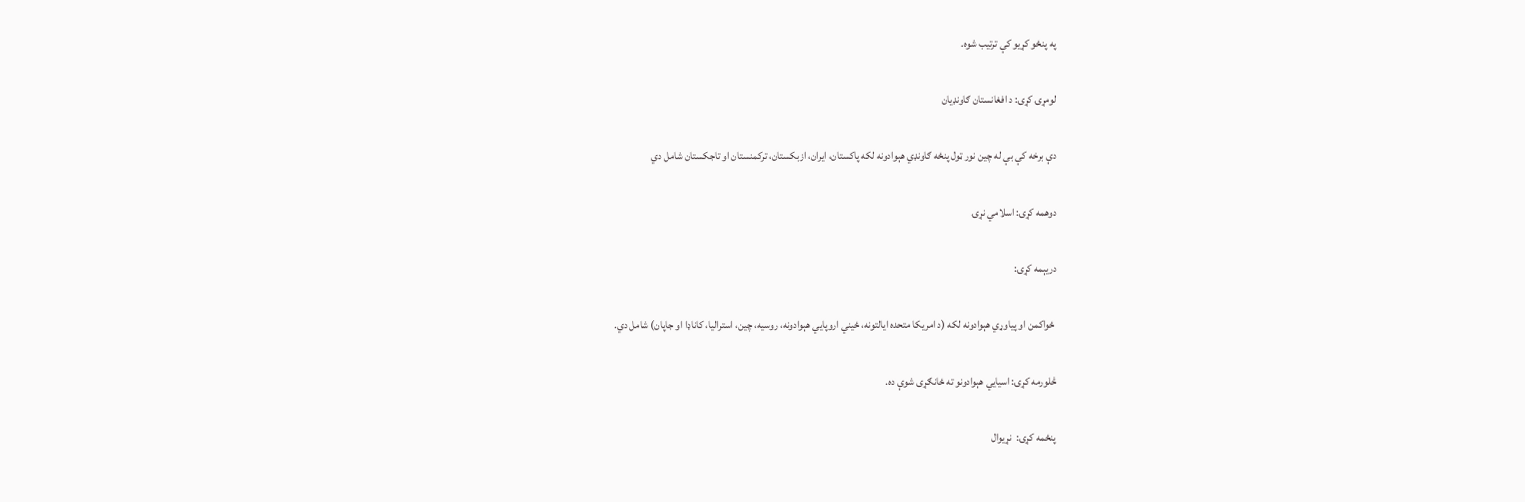په پنځو کړیو کې ترتیب شوه.

لومړۍ کړۍ: د افغانستان ګاونډیان

دې برخه کې بې له چین نور ټول پنځه ګاونډي هېوادونه لکه پاکستان، ایران، ازبکستان، ترکمنستان او تاجکستان شامل دي

دوهمه کړۍ: اسلامي نړۍ

دریېمه کړۍ:

 ځواکمن او پیاوړي هېوادونه لکه (د امریکا متحده ایالتونه، ځیني اروپایي هېوادونه، روسیه، چین، استرالیا، کاناډا او جاپان) شامل دي.

څلورمه کړۍ: اسیایي هېوادونو ته ځانګړی شوې ده.

پنځمه کړۍ:  نړیوال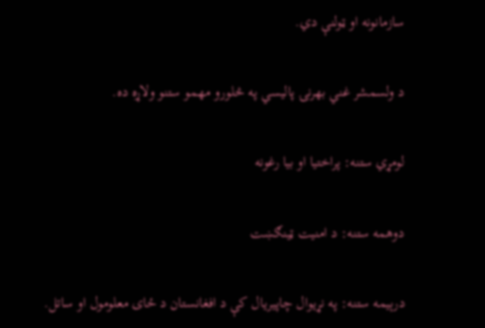سازمانونه او ټولنې دي.

د ولسمشر غني بهرنۍ پالیسي په څلورو مهمو ستنو ولاړه ده.

لومړي ستنه: پراختیا او بیا رغونه

دوهمه ستنه: د امنیت ټینګښت

درېیمه ستنه: په نړیوال چاپیریال کې د افغانستان د ځای معلومول او ساتل.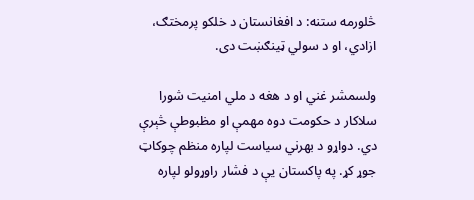څلورمه ستنه: د افغانستان د خلکو پرمختګ، ازادي، او د سولي ټینګښت دی.

ولسمشر غني او د هغه د ملي امنیت شورا سلاکار د حکومت دوه مهمې او مظبوطې څېرې دي. دواړو د بهرني سیاست لپاره منظم چوکاټ جوړ کړ. په پاکستان یې د فشار راوړولو لپاره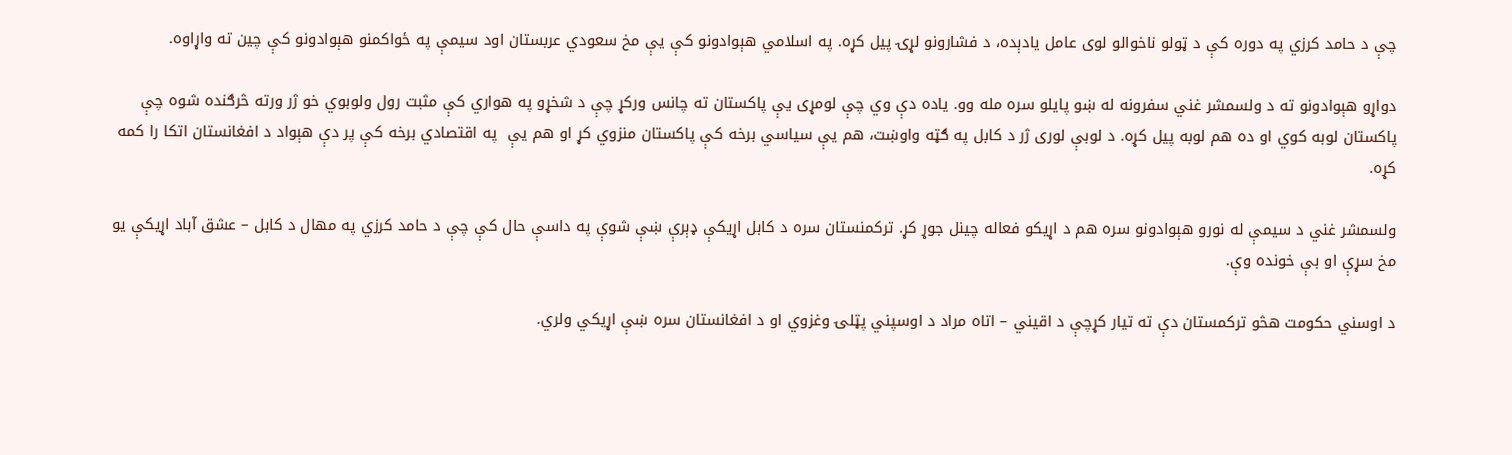چې د حامد کرزي په دوره کې د ټولو ناخوالو لوی عامل یادېده، د فشارونو لړۍ پیل کړه. په اسلامي هېوادونو کې یې مخ سعودي عربستان اود سیمې په ځواکمنو هېوادونو کې چین ته واړاوه.

دواړو هېوادونو ته د ولسمشر غني سفرونه له ښو پایلو سره مله وو. یاده دې وي چې لومړی یې پاکستان ته چانس ورکړ چې د شخړو په هواري کې مثبت رول ولوبوي خو ژر ورته څرګنده شوه چې پاکستان لوبه کوي او ده هم لوبه پیل کړه. د لوبې لوری ژر د کابل په ګټه واوښت، هم یې سیاسي برخه کې پاکستان منزوي کړ او هم یې  په اقتصادي برخه کې پر دې هېواد د افغانستان اتکا را کمه کړه.

ولسمشر غني د سیمې له نورو هېوادونو سره هم د اړیکو فعاله چینل جوړ کړ. ترکمنستان سره د کابل اړیکې ډېرې ښې شوې په داسې حال کې چې د حامد کرزي په مهال د کابل – عشق آباد اړیکې یو مخ سړې او بې خونده وې.

د اوسني حکومت هڅو ترکمستان دې ته تیار کړچې د اقیني – اتاه مراد د اوسپني پټلۍ وغزوي او د افغانستان سره ښې اړیکي ولري.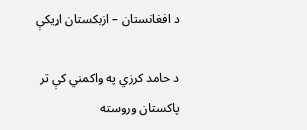د افغانستان – ازبکستان اړیکې

د حامد کرزي په واکمني کې تر پاکستان وروسته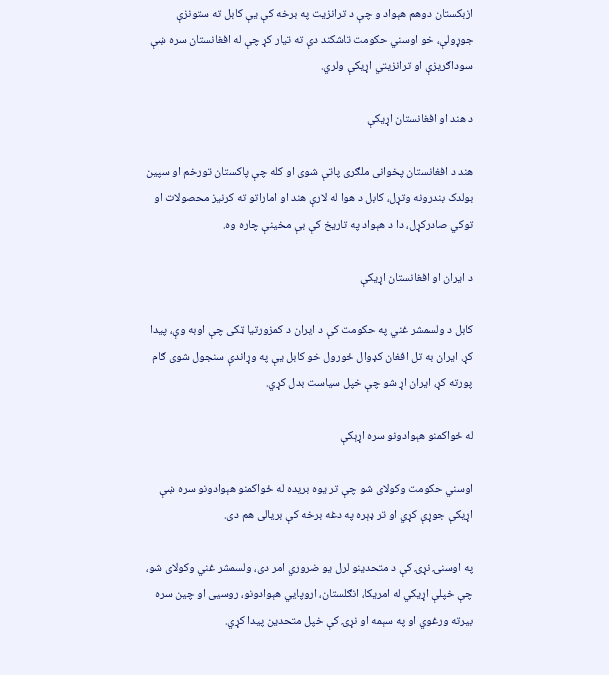ازبکستان دوهم هېواد و چې د ترانزیت په برخه کې یې کابل ته ستونزې جوړولې، خو اوسني حکومت تاشکند دې ته تیار کړ چې له افغانستان سره ښې سوداګریزې او ترانزیتي اړیکې ولري.

د هند او افغانستان اړیکې

هند د افغانستان پخوانی ملګری پاتې شوی او کله چې پاکستان تورخم او سپین بولدک بندرونه وتړل، کابل د هوا له لارې هند او اماراتو ته کرنیز محصولات او توکي صادرکړل، دا د هېواد په تاریخ کې بې مخینې چاره وه.

د ایران او افغانستان اړیکې

کابل د ولسمشر غني په حکومت کې د ایران د کمزورتیا ټکی چې اوبه وې، پیدا کړ. ایران به تل افغان کډوال ځورول خو کابل یې په وړاندې سنجول شوی ګام پورته کړ، ایران اړ شو چې خپل سیاست بدل کړي.

له ځواکمنو هېوادونو سره اړېکې

اوسني حکومت وکولای شو چې تر یوه بریده له ځواکمنو هېوادونو سره ښې اړیکې جوړې کړي او تر ډېره په دغه برخه کې بریالی هم دی.

په اوسنۍ نړۍ کې د متحدینو لرل یو ضروري امر دی، ولسمشر غني وکولای شو، چې خپلې اړیکي له امریکا، انګلستان، اروپایي هېوادونو، روسیی او چین سره بیرته ورغوي او په سېمه او نړۍ کې خپل متحدین پیدا کړي.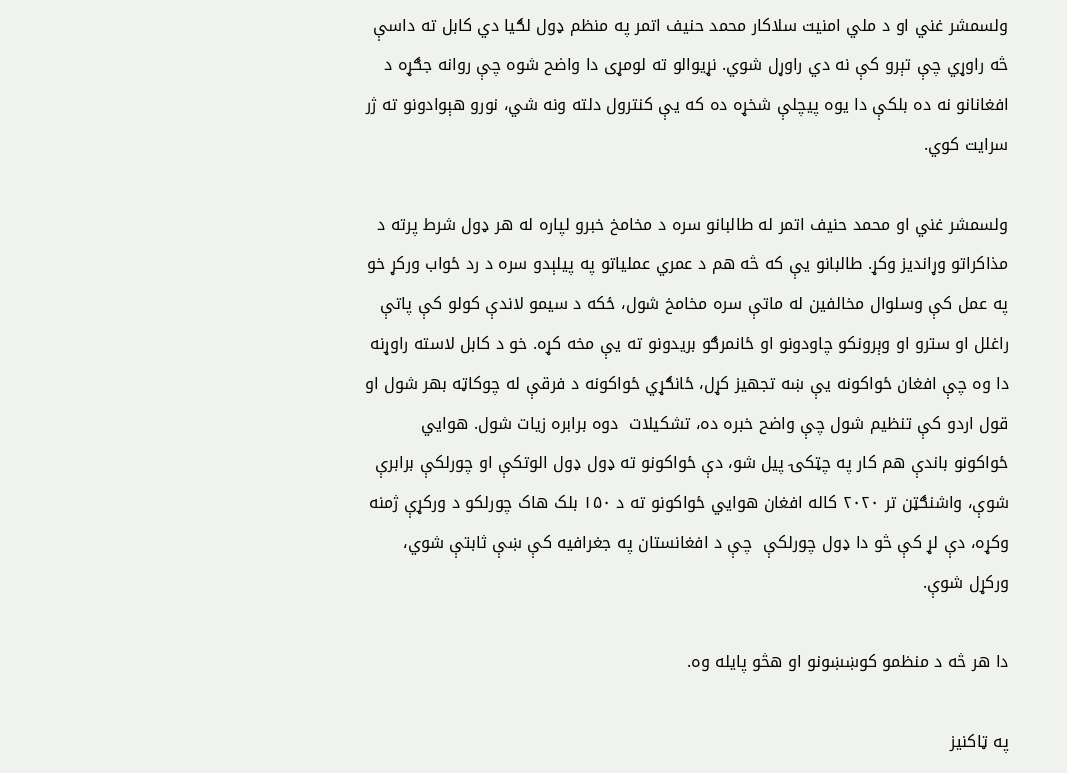ولسمشر غني او د ملي امنیت سلاکار محمد حنیف اتمر په منظم ډول لګیا دي کابل ته داسې څه راوړي چې تېرو کې نه دي راوړل شوي. نړیوالو ته لومړی دا واضح شوه چې روانه جګړه د افغانانو نه ده بلکې دا یوه پیچلې شخړه ده که یې کنترول دلته ونه شي، نورو هېوادونو ته ژر سرایت کوي.

ولسمشر غني او محمد حنیف اتمر له طالبانو سره د مخامخ خبرو لپاره له هر ډول شرط پرته د مذاکراتو وړاندیز وکړ. طالبانو یې که څه هم د عمري عملیاتو په پیلېدو سره د رد ځواب ورکړ خو په عمل کې وسلوال مخالفین له ماتې سره مخامخ شول، ځکه د سیمو لاندې کولو کې پاتې راغلل او سترو او وېرونکو چاودونو او ځانمرګو بریدونو ته یې مخه کړه. خو د کابل لاسته راوړنه دا وه چې افغان ځواکونه یې ښه تجهیز کړل، ځانګړي ځواکونه د فرقې له چوکاټه بهر شول او قول اردو کې تنظیم شول چې واضح خبره ده، تشکیلات  دوه برابره زیات شول. هوایي ځواکونو باندې هم کار په چټکۍ پیل شو، دې ځواکونو ته ډول ډول الوتکې او چورلکې برابرې شوې، واشنګټن تر ۲۰۲۰ کاله افغان هوایي ځواکونو ته د ۱۵۰ بلک هاک چورلکو د ورکړې ژمنه وکړه، دې لړ کې څو دا ډول چورلکې  چې د افغانستان په جغرافیه کې ښې ثابتې شوي، ورکړل شوې.

دا هر څه د منظمو کوښښونو او هڅو پایله وه.

په ټاکنیز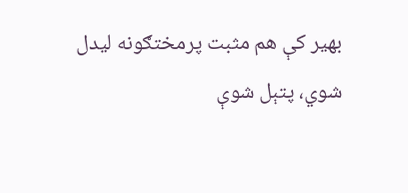بهیر کې هم مثبت پرمختګونه لیدل شوي، پتېل شوې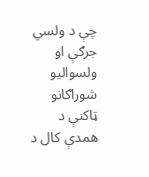چې د ولسي جرګې او ولسوالیو شوراګانو ټاکنې د همدې کال د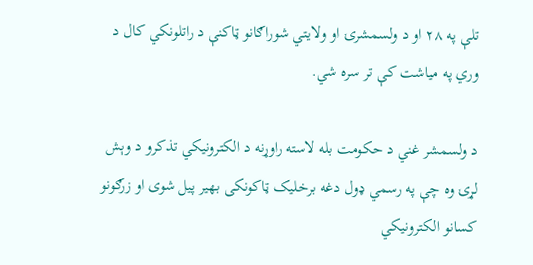تلې په ۲۸ او د ولسمشرۍ او ولایتي شوراګانو ټاکنې د راتلونکي کال د وري په میاشت کې تر سره شي.

د ولسمشر غني د حکومت بله لاسته راوړنه د الکترونیکي تذکرو د وېش لړۍ وه چې په رسمي ډول دغه برخلیک ټاکونکی بهیر پیل شوی او زرګونو کسانو الکترونیکي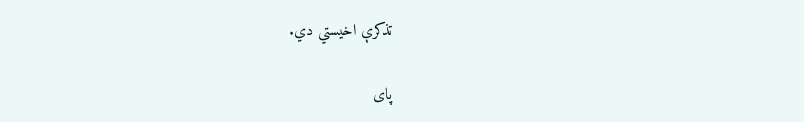تذکرې اخیستي دي.

پای